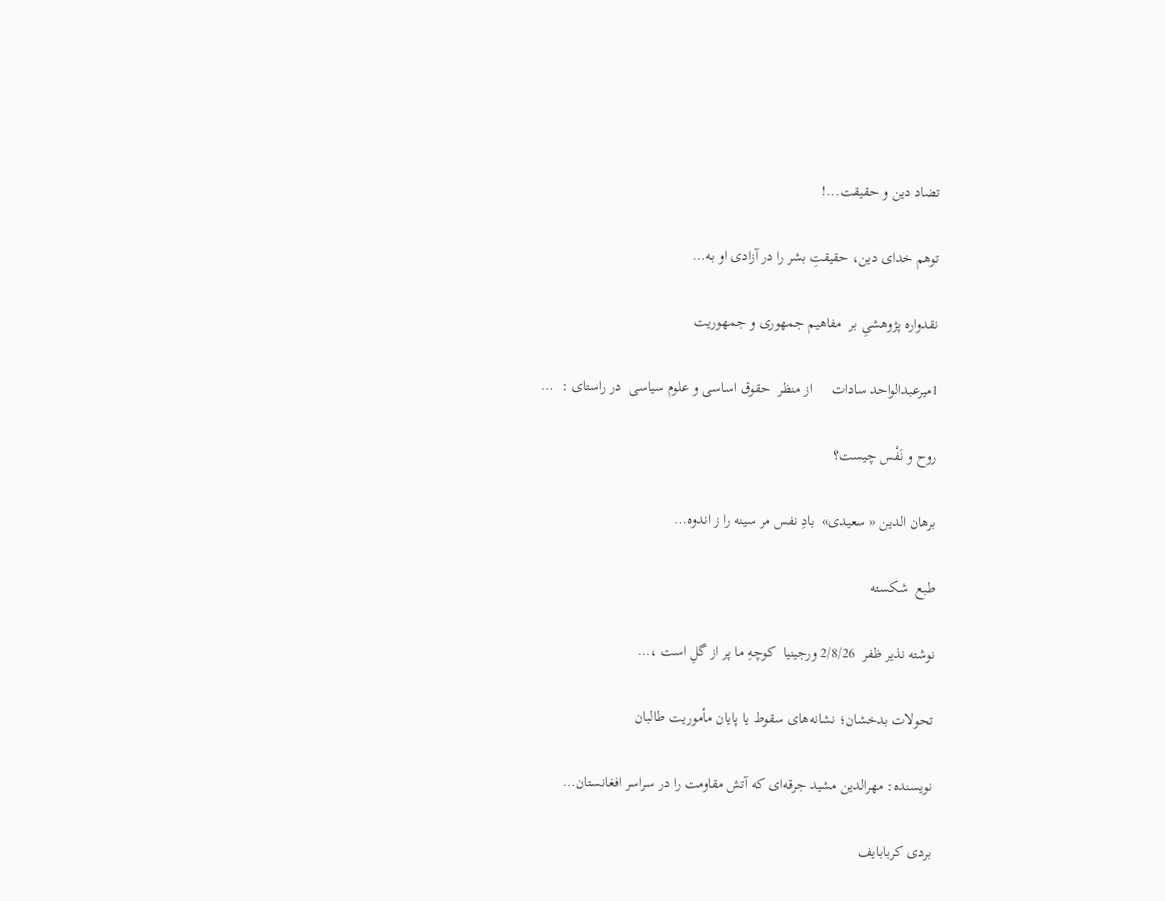تضاد دین و حقیقت...!

توهم خدای دین، حقیقتِ بشر را در آزادی او به…

نقدواره پژوهشیِ بر  مفاهیم جمهوری و جمهوریت

1میرعبدالواحد سادات     از منظر  حقوق اساسی و علوم سیاسی  در راستای :  …

روح و نَفْس چیست؟

برهان الدین « سعیدی»  بادِ نفس مر سینه را ز اندوه…

طبع  شکسته

نوشته نذیر ظفر  2/8/26 ورجینیا  كوچهِ ما پر از گلِ است ،…

تحولات بدخشان؛ نشانه‌های سقوط یا پایان مأموریت طالبان

نویسنده: مهرالدین مشید جرقه‌ای که آتش مقاومت را در سراسر افغانستان…

بردی کربابایف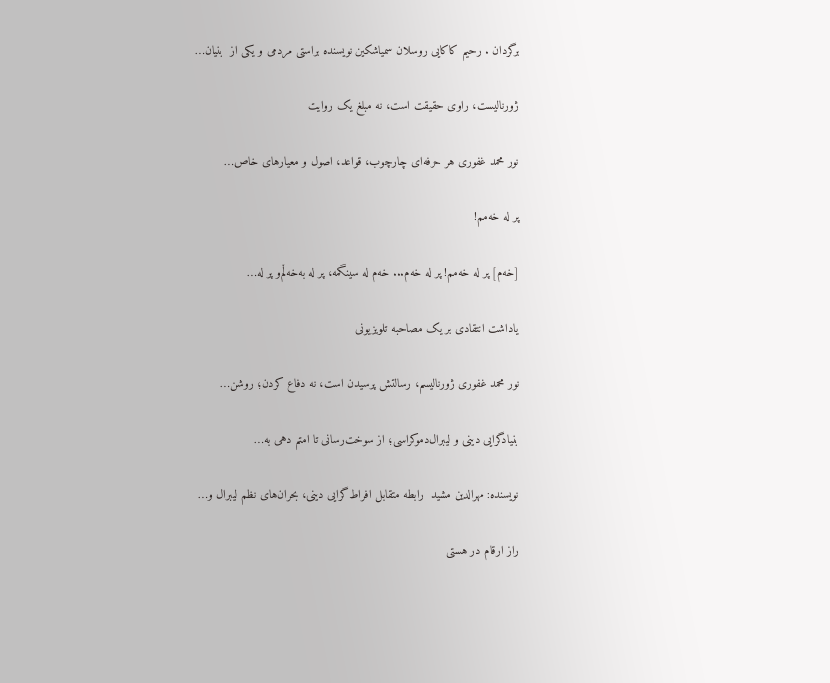برگردان . رحیم کاکایی روسلان سمیاشکین نویسنده براستی مردمی و یکی از  بنیان…

ژورنالیست، راوی حقیقت است، نه مبلغ یک روایت

نور محمد غفوری هر حرفه‌ای چارچوب، قواعد، اصول و معیارهای خاص…

پر له خەمم!

[خه‌م] پر له خەمم! پر لە خەم... خەم له سینگمە، پر لە بەخەڵم‌و پر لە…

یاداشت انتقادی بر یک مصاحبه تلویزیونی

نور محمد غفوری ژورنالیسم، رسالتش پرسیدن است، نه دفاع کردن؛ روشن…

بنیادگرایی دینی و لیبرال‌دموکراسی؛ از سوخت‌رسانی تا امتم دهی به…

نویسنده: مهرالدین مشید  رابطه متقابل افراط‌گرایی دینی، بحران‌های نظم لیبرال و…

راز ارقام در هستی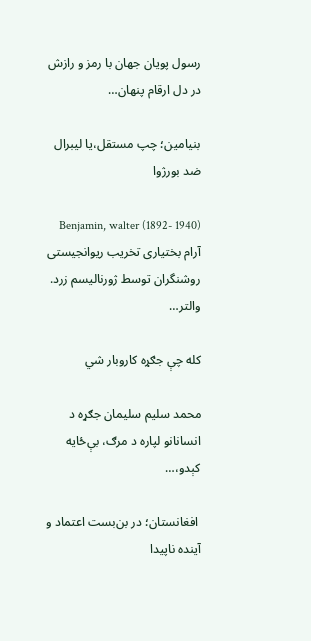رسول پویان جهان با رمز و رازش در دل ارقام پنهان…

بنیامین؛ چپ مستقل،یا لیبرال ضد بورژوا

Benjamin, walter (1892- 1940) آرام بختیاری تخریب ریوانجیستی روشنگران توسط ژورنالیسم زرد. والتر…

کله چې جګړه کاروبار شي

محمد سليم سليمان جګړه د انسانانو لپاره د مرګ، بې‌ځایه کېدو،…

 افغانستان؛ در بن‌بست اعتماد و آینده ناپیدا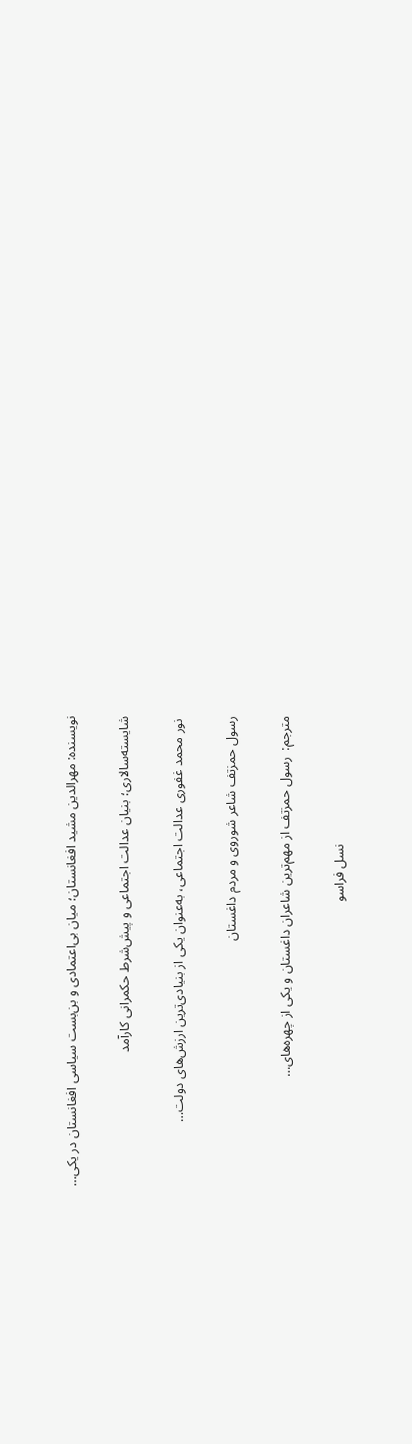نویسنده: مهرالدین مشید افغانستان؛ میان بی‌اعتمادی و بن‌بست سیاسی افغانستان در یکی…

شایسته‌سالاری؛ بنیان عدالت اجتماعی و پیش‌شرط حکمرانی کارآمد

 نور محمد غفوری عدالت اجتماعی، به‌عنوان یکی از بنیادی‌ترین ارزش‌های دولت…

رسول حمزتف شاعر شوروی و مردم داغستان

مترجم:  رسول حمزتف از مهم‌ترین شاعران داغستان و یکی از چهره‌های…

                                      نسل فراسو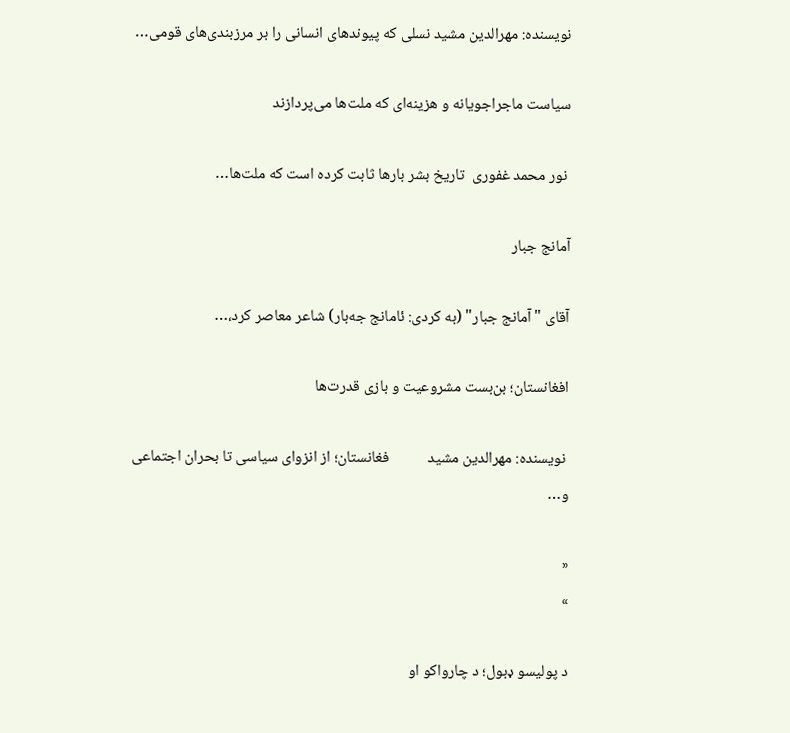نویسنده: مهرالدین مشید نسلی که پیوندهای انسانی را بر مرزبندی‌های قومی…

سیاست ماجراجویانه و هزینه‌ای که ملت‌ها می‌پردازند

 نور محمد غفوری  تاریخ بشر بارها ثابت کرده است که ملت‌ها…

آمانج جبار

آقای "آمانج جبار" (به کردی: ئامانج جەبار) شاعر معاصر کرد،…

افغانستان؛ بن‌بست مشروعیت و بازی قدرت‌ها

 نویسنده: مهرالدین مشید           فغانستان؛ از انزوای سیاسی تا بحران اجتماعی و…

«
»

د پولیسو ډبول؛ د چارواکو او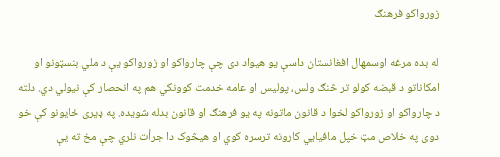زورواکو فرهنګ

له بده مرغه اوسمهال افغانستان داسې یو هیواد دی چې چارواکو او زورواکو یې د ملي بنسټونو او امکاناتو د قبضه کولو تر څنګ ولس، پولیس او عامه خدمت کوونکي هم په انحصار کې نیولي دي. دلته د چارواکو او زورواکو لخوا د قانون ماتونه په یو فرهنګ او قانون بدله شويده. په ډیری ځایونو کې خو دوی په خلاص مټ خپل مافیایي کارونه ترسره کوي او هیڅوک دا جرأت نلري چې مخ ته یې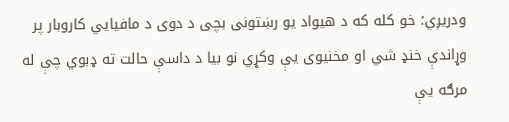ودریږي؛ خو کله که د هیواد یو رښتونی بچی د دوی د مافیایي کاروبار پر وړاندې خنډ شي او مخنیوی یې وکړي نو بیا د داسې حالت ته ډبوي چې له مرګه یې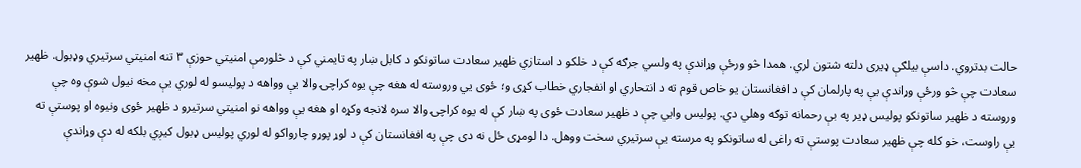حالت بدتروي. داسې بیلګې ډیری دلته شتون لري. همدا څو ورځې وړاندې په ولسي جرګه کې د خلکو د استازي ظهير سعادت ساتونکو د کابل ښار په تايمني کې د څلورمې امنيتي حوزې ۳ تنه امنيتي سرتيري وډبول. ظهیر سعادت چې څو ورځې وړاندې یې په پارلمان کې د افغانستان یو خاص قوم ته د انتحاري او انفجاري خطاب کړی و؛ ځوی يي وروسته له هغه چې يوه کراچۍ والا يې وواهه د پوليسو له لوري يې مخه نيول شوې وه چې وروسته د ظهير ساتونکو پولیس ډیر په بې رحمانه توګه وهلي دي. پوليس وايي چې د ظهير سعادت ځوی په ښار کې له يوه کراچۍ والا سره لانجه وکړه او هغه يې وواهه نو امنيتي سرتيرو د ظهير ځوی ونيوه او پوستې ته يې راوست، خو کله چې ظهير سعادت پوستې ته راغی له ساتونکو په مرسته يې سرتيري سخت ووهل. دا لومړی ځل نه دی چې په افغانستان کې د لوړ پوړو چارواکو له لوري پوليس ډبول کيږي بلکه له دې وړاندې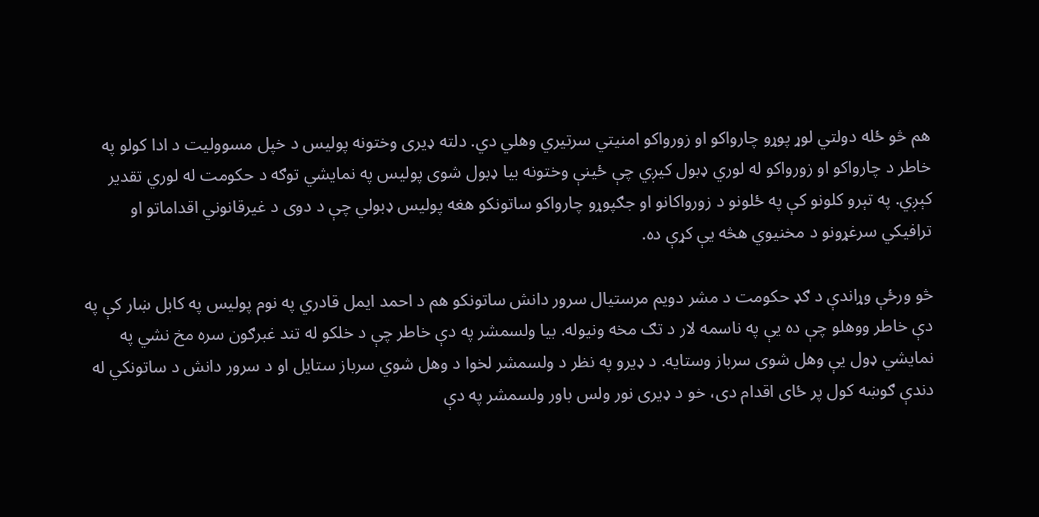هم څو ځله دولتي لوړ پوړو چارواکو او زورواکو امنيتي سرتيري وهلي دي. دلته ډیری وختونه پولیس د خپل مسوولیت د ادا کولو په خاطر د چارواکو او زورواکو له لوري ډبول کیږي چې ځینې وختونه بیا ډبول شوی پولیس په نمایشي توګه د حکومت له لوري تقدیر کېږي. په تېرو کلونو کې په ځلونو د زورواکانو او جګپوړو چارواکو ساتونکو هغه پولیس ډبولي چې د دوی د غیرقانوني اقداماتو او ترافیکي سرغړونو د مخنیوي هڅه یې کړې ده.

څو ورځې وړاندې د ګډ حکومت د مشر دویم مرستیال سرور دانش ساتونکو هم د احمد ایمل قادري په نوم پولیس په کابل ښار کې په دې خاطر ووهلو چې ده یې په ناسمه لار د تګ مخه ونیوله. بیا ولسمشر په دې خاطر چې د خلکو له تند غبرګون سره مخ نشي په نمایشي ډول یې وهل شوی سرباز وستایه. د ډیرو په نظر د ولسمشر لخوا د وهل شوي سرباز ستایل او د سرور دانش د ساتونکي له دندې ګوښه کول پر ځای اقدام دی، خو د ډیری نور ولس باور ولسمشر په دې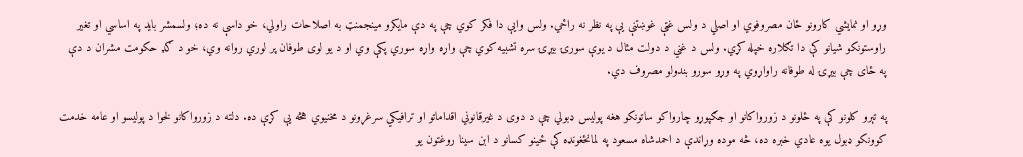وړو او نمایشي کارونو ځان مصروفوي او اصلي د ولس غټې غوښتنې یې په نظر نه راځي. ولس وایې دا فکر کوي چې په دې مایکرو مینجمنټ به اصلاحات راولي، خو داسې نه ده؛ ولسمشر باید په اساسي او تغیر راوستونکو شیانو کې دا تګلاره خپله کړي. ولس د غني د دولت مثال د یوې سورۍ بیړۍ سره تشبیه کوي چې واړه واړه سوري پکې وي او د یو لوی طوفان پر لوري روانه وي، خو د ګډ حکومت مشران د دې په ځای چې بیړۍ له طوفانه راواړوي په وړو سورو بندولو مصروف دي.

په تېرو کلونو کې په ځلونو د زورواکانو او جګپوړو چارواکو ساتونکو هغه پولیس ډبولي چې د دوی د غیرقانوني اقداماتو او ترافیکي سرغړونو د مخنیوي هڅه یې کړې ده. دلته د زورواکانو لخوا د پولیسو او عامه خدمت کوونکو ډبول یوه عادي خبره ده، څه موده وړاندې د احمدشاه مسعود په لمانځغونډه کې ځینو کسانو د ابن سینا روغتون یو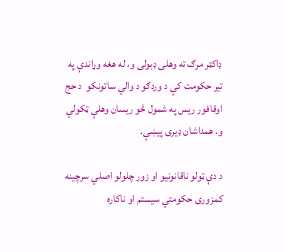ډاکټر مرګ ته وهلی ډبولی و، له هغه وړاندې په تیر حکومت کې د وردګو د والي ساتونکو  د حج اوقافور ریس په شمول څو ریسان وهلې ټکولي و. همداشان ډیری پیښې.

د دې ټولو ناقانونیو او زور چلولو اصلي سرچینه کمزوری حکومتي سیستم او ناکاره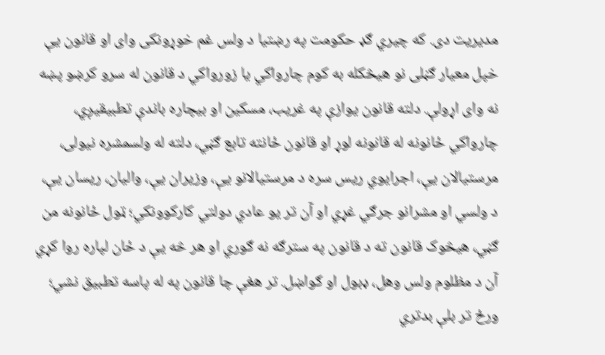مدیریت دی. که چیري ګډ حکومت په رښتیا د ولس غم خوړونکی وای او قانون یې خپل معیار ګڼلی نو هیڅکله به کوم چارواکي یا زورواکي د قانون له سرو کرښو پښه نه وای اړولې. دلته قانون یوازې په غریب، مسکین او بیچاره باندې تطبیقیږي، چارواکي ځانونه له قانونه لوړ او قانون ځانته تابع ګڼي، دلته له ولسمشره نیولی، مرستیالان یې، اجرایوي ریس سره د مرستیالانو یې، وزیران یې، والیان، ریسان یې، د ولسي او مشرانو جرګي غړي او آن تر یو عادي دولتي کارکوونکي؛ ټول ځانونه من ګڼي، هیڅوک قانون ته د قانون په سترګه نه ګوري او هر څه یې د ځان لپاره روا کړي آن د مظلوم ولس وهل، ډبول او ګواښل. تر هغې چا قانون په له پاسه تطبیق نشي؛ ورځ تر بلې بدتري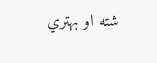شته او بهتري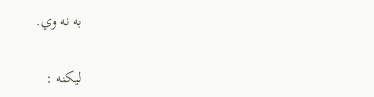به نه وي.

لیکنه :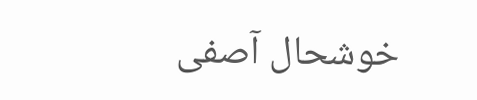خوشحال آصفی